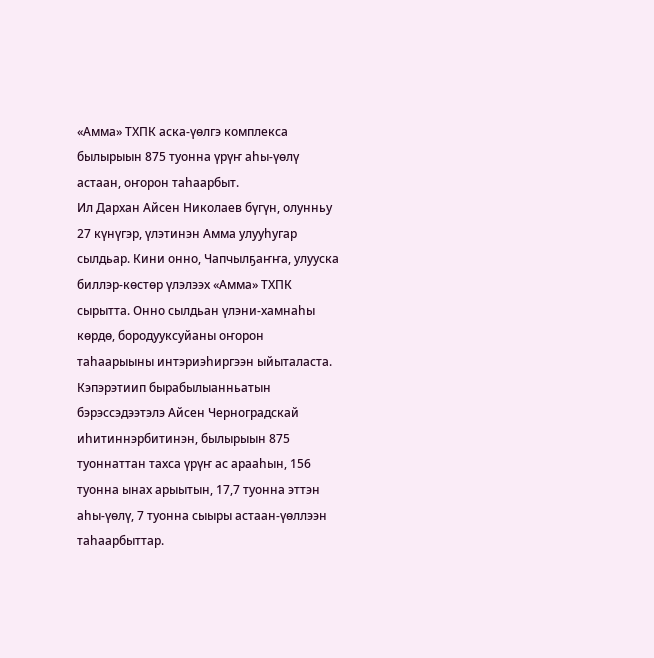«Амма» ТХПК аска-үөлгэ комплекса былырыын 875 туонна үрүҥ аһы-үөлү астаан, оҥорон таһаарбыт.
Ил Дархан Айсен Николаев бүгүн, олунньу 27 күнүгэр, үлэтинэн Амма улууһугар сылдьар. Кини онно, Чапчылҕаҥҥа, улууска биллэр-көстөр үлэлээх «Амма» ТХПК сырытта. Онно сылдьан үлэни-хамнаһы көрдө, бородууксуйаны оҥорон таһаарыыны интэриэһиргээн ыйыталаста. Кэпэрэтиип бырабылыанньатын бэрэссэдээтэлэ Айсен Черноградскай иһитиннэрбитинэн, былырыын 875 туоннаттан тахса үрүҥ ас арааһын, 156 туонна ынах арыытын, 17,7 туонна эттэн аһы-үөлү, 7 туонна сыыры астаан-үөллээн таһаарбыттар.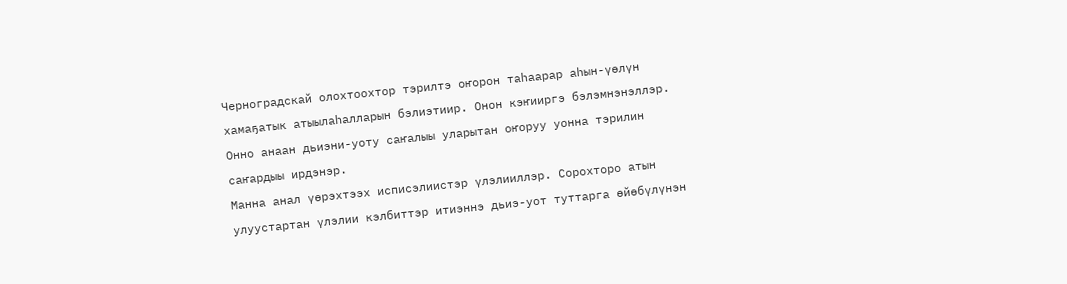Черноградскай олохтоохтор тэрилтэ оҥорон таһаарар аһын-үөлүн хамаҕатык атыылаһалларын бэлиэтиир. Онон кэҥииргэ бэлэмнэнэллэр. Онно анаан дьиэни-уоту саҥалыы уларытан оҥоруу уонна тэрилин саҥардыы ирдэнэр.
Манна анал үөрэхтээх исписэлиистэр үлэлииллэр. Сорохторо атын улуустартан үлэлии кэлбиттэр итиэннэ дьиэ-уот туттарга өйөбүлүнэн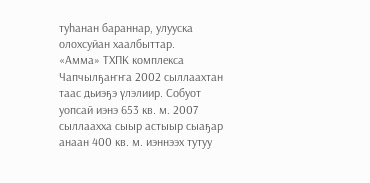туһанан бараннар, улууска олохсуйан хаалбыттар.
«Амма» ТХПК комплекса Чапчылҕаҥҥа 2002 сыллаахтан таас дьиэҕэ үлэлиир. Собуот уопсай иэнэ 653 кв. м. 2007 сыллаахха сыыр астыыр сыаҕар анаан 400 кв. м. иэннээх тутуу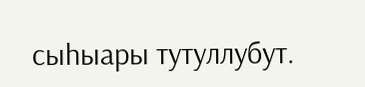сыһыары тутуллубут.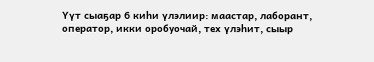Үүт сыаҕар 6 киһи үлэлиир: маастар, лаборант, оператор, икки оробуочай, тех үлэһит, сыыр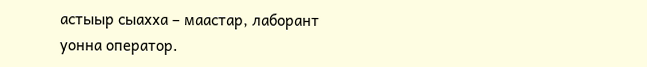астыыр сыахха – маастар, лаборант уонна оператор.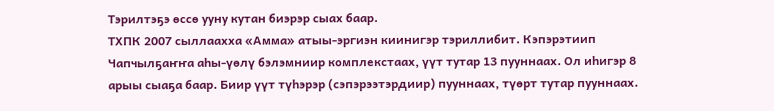Тэрилтэҕэ өссө ууну кутан биэрэр сыах баар.
ТХПК 2007 сыллаахха «Амма» атыы-эргиэн киинигэр тэриллибит. Кэпэрэтиип Чапчылҕаҥҥа аһы-үөлү бэлэмниир комплекстаах, үүт тутар 13 пууннаах. Ол иһигэр 8 арыы сыаҕа баар. Биир үүт түһэрэр (сэпэрээтэрдиир) пууннаах, түөрт тутар пууннаах.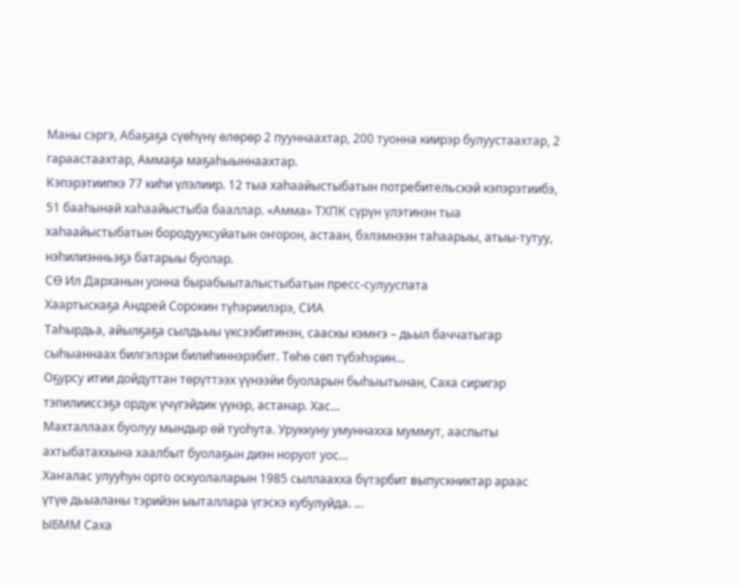Маны сэргэ, Абаҕаҕа сүөһүнү өлөрөр 2 пууннаахтар, 200 туонна киирэр булуустаахтар, 2 гараастаахтар, Аммаҕа маҕаһыыннаахтар.
Кэпэрэтиипкэ 77 киһи үлэлиир. 12 тыа хаһаайыстыбатын потребительскэй кэпэрэтиибэ, 51 бааһынай хаһаайыстыба бааллар. «Амма» ТХПК сүрүн үлэтинэн тыа хаһаайыстыбатын бородууксуйатын оҥорон, астаан, бэлэмнээн таһаарыы, атыы-тутуу, нэһилиэнньэҕэ батарыы буолар.
СӨ Ил Дарханын уонна бырабыыталыстыбатын пресс-сулууспата
Хаартыскаҕа Андрей Сорокин түһэриилэрэ, СИА
Таһырдьа, айылҕаҕа сылдьыы үксээбитинэн, сааскы кэмҥэ – дьыл баччатыгар сыһыаннаах билгэлэри билиһиннэрэбит. Төһө сөп түбэһэрин…
Оҕурсу итии дойдуттан төрүттээх үүнээйи буоларын быһыытынан, Саха сиригэр тэпилииссэҕэ ордук үчүгэйдик үүнэр, астанар. Хас…
Махталлаах буолуу мындыр өй туоһута. Уруккуну умуннахха муммут, ааспыты ахтыбатаххына хаалбыт буолаҕын диэн норуот уос…
Хаҥалас улууһун орто оскуолаларын 1985 сыллаахха бүтэрбит выпускниктар араас үтүө дьыаланы тэрийэн ыыталлара үгэскэ кубулуйда. …
ЫБММ Саха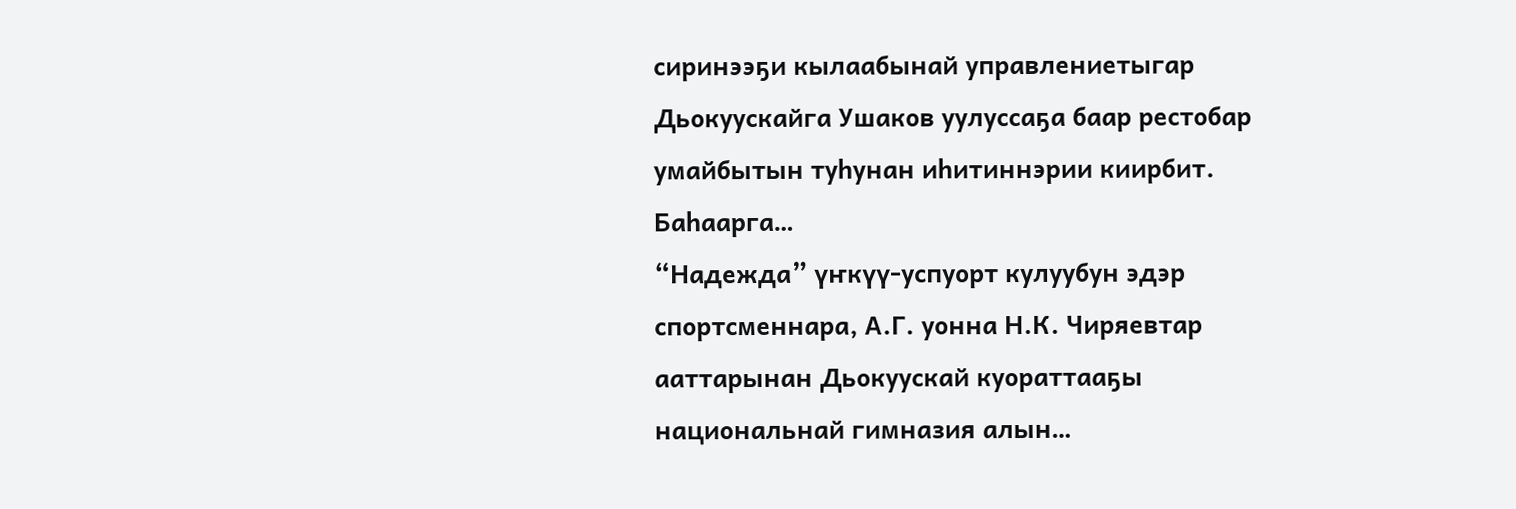сиринээҕи кылаабынай управлениетыгар Дьокуускайга Ушаков уулуссаҕа баар рестобар умайбытын туһунан иһитиннэрии киирбит. Баһаарга…
“Надежда” үҥкүү-успуорт кулуубун эдэр спортсменнара, А.Г. уонна Н.К. Чиряевтар ааттарынан Дьокуускай куораттааҕы национальнай гимназия алын…